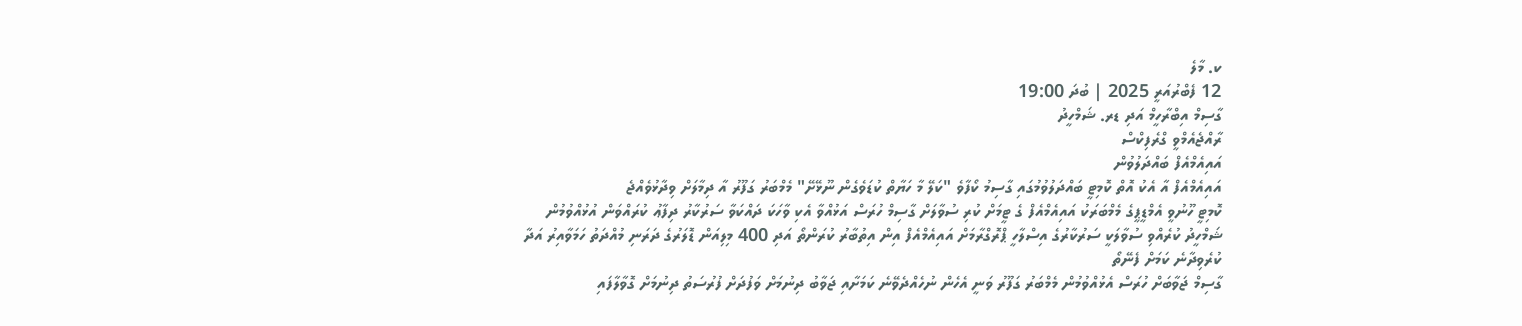ކ. މާލެ
12 ފެބްރުއަރީ 2025 | ބުދަ 19:00
ގާސިމް އިބްރާހީމް އަދި ޑރ. ޝަމްހީދު
ރާއްޖެއެމްވީ ގްރެފިކްސް
އައިއެމްއެފް ބައްދަލުވުން
އައިއެމްއެފް އާ އެކު އޮތް ކޮމިޓީ ބައްދަލުވުމުގައި ގާސިމު ކޯފާވެ "ކަލޭ މާ ހަޔާތް ކުޑަވެގެން ނޫޅޭށޭ" މެމްބަރު ގަފޫރު އާ ދިމާލަށް ވިދާޅުވެއްޖެ
ކޮމިޓީ ހޫނުވީ އެމްޑީޕީގެ މެމްބަރަކު އައިއެމްއެފް ގެ ޓީމަށް ކުރި ސުވާލަށް ގާސިމް ހުރަސް އަޅުއްވާ އެކި ވާހަކަ ދައްކަވާ ސަރުކާރު ދިފާޢު ކުރައްވަން އުޅުއްވުމުން
ޝަމްހީދު ކުރެއްވި ސުވާލަކީ ސަރުކާރުގެ އިސްލާހީ ޕްރޮގްރާމަށް އައިއެމްއެފް އިން އިތުބާރު ކުރަންތޯ އަދި 400 މިލިއަން ޑޮލަރުގެ ދަރަނި މުއްދަތު ހަމަވާއިރު އަދާ ކުރެވިދާނެ ކަމަށް ފެނޭތޯ
ގާސިމް ޖަވާބަށް ހުރަސް އެޅުއްވުމުން މެމްބަރު ގަފޫރު ވަނީ އެހެން ނުހެއްދެވޭނެ ކަމަށާއި ޖަވާބު ދިނުމަށް ވަފުދަށް ފުރުސަތު ދިނުމަށް ގޮވާލާފައި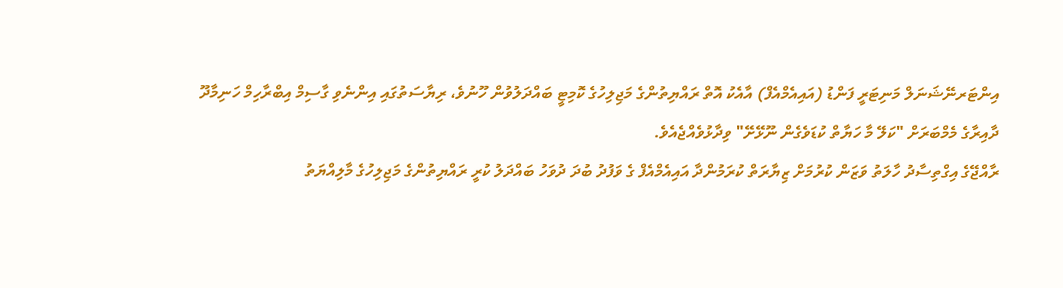އިންޓަރނޭޝަނަލް މަނިޓަރީ ފަންޑު (އައިއެމްއެފް) އާއެކު އޮތް ރައްޔިތުންގެ މަޖިލިހުގެ ކޮމިޓީ ބައްދަލުވުން ހޫނުވެ، ރިޔާސަތުގައި އިންނެވި ގާސިމް އިބްރާހިމް ހަނިމާދޫ ދާއިރާގެ މެމްބަރަށް "ކަލޭ މާ ހަޔާތް ކުޑަވެގެން ނޫޅޭށޭ" ވިދާޅުވެއްޖެއެވެ.
ރާއްޖޭގެ އިގްތިސާދު ހާލަތު ވަޒަން ކުރުމަށް ޒިޔާރަތް ކުރަމުންދާ އައިއެމްއެފް ގެ ވަފުދު ބުދަ ދުވަހު ބައްދަލު ކުރީ ރައްޔިތުންގެ މަޖިލިހުގެ މާލިއްޔަތު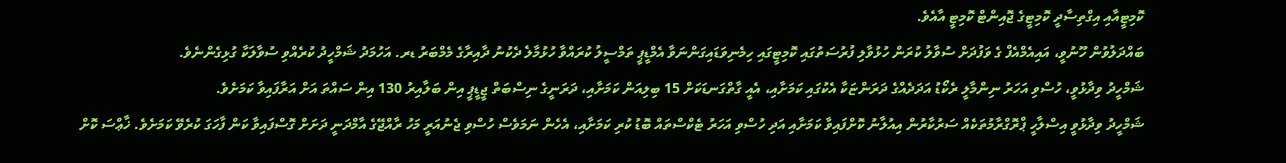ކޮމިޓީއާއި އިގްތިސާދީ ކޮމިޓީގެ ޖޮއިންޓް ކޮމިޓީ އާއެވެ.
ބައްދަލުވުން ހޫނުވީ، އައިއެމްއެފް ގެ ވަފުދަށް ސުވާލު ކުރަން ހުޅުވާލި ފުރުސަތުގައި ކޮމިޓީގައި ހިމެނިވަޑައިގަންނަވާ އެމްޑީޕީ ތަމްސީލު ކުރައްވާ ހުޅުމާލެ ދެކުނު ދާއިރާގެ މެމްބަރު ޑރ. އަހުމަދު ޝަމްހީދު ކުރެއްވި ސުވާލަކާ ގުޅިގެންނެވެ.
ޝަމްހީދު ވިދާޅުވީ، ހުސްވި އަހަރު ނިންމާލީ ރެކޯޑު އަދަދެއްގެ ދަރަންޏަކާ އެކުގައި ކަމަށާއި، އެއީ ގާތްގަނޑަކަށް 15 ބިލިއަން ކަމަށާއި، ދަރަނީގެ ނިސްބަތް ޖީޑީޕީ އިން ބަލާއިރު 130 އިން ސައްތަ އަށް އަރާފައިވާ ކަމަށެވެ.
ޝަމްހީދު ވިދާޅުވީ އިސްލާހީ ޕްރޮގްރާމުތަކެއް ސަރުކާރުން އިއުލާނު ކޮށްފައިވާ ކަމަށާއި އަދި ހުސްވި އަހަރު ޓެކްސްތައް ބޮޑު ކުރި ކަމަށާއި، އެހެން ނަމަވެސް ހުސްވި ޖެނުއަރީ މަހު ރާއްޖޭގެ އާމްދަނީ ދަށަށް ގޮސްފައިވާ ކަން ފާހަގަ ކުރެވޭ ކަމަށެވެ. ޚާޢްސަ ކޮށް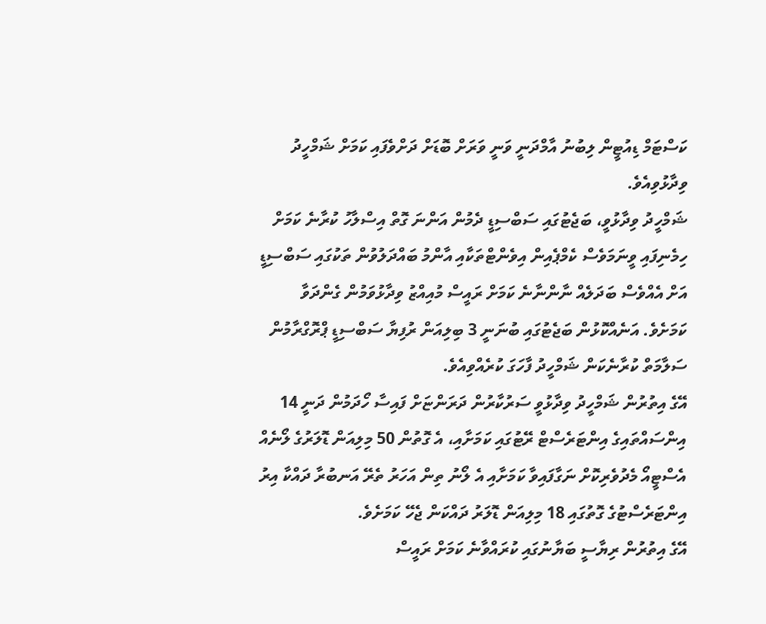ކަސްޓަމް ޑިއުޓީން ލިބުނު އާމްދަނީ ވަނީ ވަރަށް ބޮޑަށް ދަށްވެފައި ކަމަށް ޝަމްހީދު ވިދާޅުވިއެވެ.
ޝަމްހީދު ވިދާޅުވީ، ބަޖެޓުގައި ސަބްސިޑީ ދެމުން އަންނަ ގޮތް އިސްލާހު ކުރާނެ ކަމަށް ހިމެނިފައި ވީނަމަވެސް ކެމްޕެއިން އިވެންޓްތަކާއި އާންމު ބައްދަލުވުން ތަކުގައި ސަބްސިޑީ އަށް އެއްވެސް ބަދަލެއް ނާންނާނެ ކަމަށް ރައީސް މުއިއްޒު ވިދާޅުވަމުން ގެންދަވާ ކަމަށެވެ. އަނެއްކޮޅުން ބަޖެޓުގައި ބުނަނީ 3 ބިލިއަން ރުފިޔާ ސަބްސިޑީ ޕްރޮގްރާމުން ސަލާމަތް ކުރާނެކަން ޝަމްހީދު ފާހަގަ ކުރެއްވިއެވެ.
އޭގެ އިތުރުން ޝަމްހީދު ވިދާޅުވީ ސަރުކާރުން ދަރަންޏަށް ފައިސާ ހޯދަމުން ދަނީ 14 އިންސައްތައިގެ އިންޓަރެސްޓް ރޭޓުގައި ކަމަށާއި، އެ ގޮތުން 50 މިލިއަން ޑޮލަރުގެ ލޯނެއް އެސްޓީއޯ މެދުވެރިކޮށް ނަގާފައިވާ ކަމަށާއި އެ ލޯނު ތިން އަހަރު ތެރޭ އަނބުރާ ދައްކާ އިރު އިންޓަރެސްޓުގެ ގޮތުގައި 18 މިލިއަން ޑޮލަރު ދައްކަން ޖެހޭ ކަމަށެވެ.
އޭގެ އިތުރުން ރިޔާސީ ބަޔާނުގައި ކުރައްވާނެ ކަމަށް ރައީސް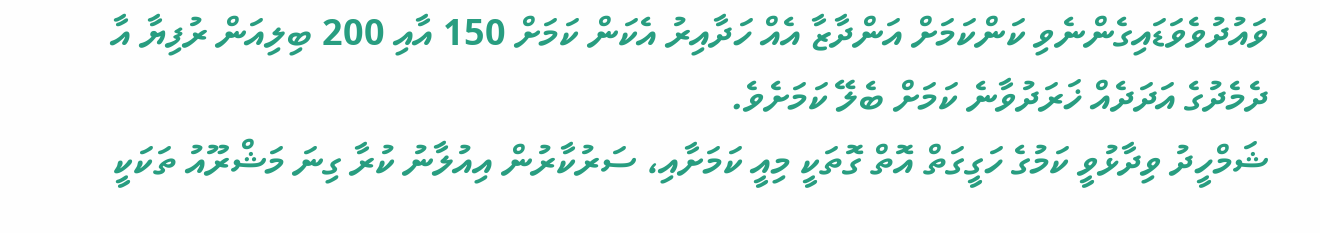ވައުދުވެވަޑައިގެންނެވި ކަންކަމަށް އަންދާޒާ އެއް ހަދާއިރު އެކަން ކަމަށް 150 އާއި 200 ބިލިއަން ރުފިޔާ އާ ދެމެދުގެ އަދަދެއް ޚަރަދުވާނެ ކަމަށް ބެލޭ ކަމަށެވެ.
ޝަމްހީދު ވިދާޅުވީ ކަމުގެ ހަގީގަތް އޮތް ގޮތަކީ މިއީ ކަމަށާއި، ސަރުކާރުން އިއުލާނު ކުރާ ގިނަ މަޝްރޫއު ތަކަކީ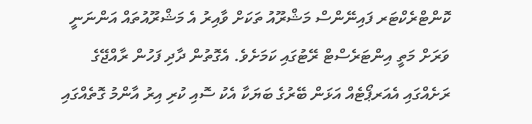ކޮންޓްރެކްޓަރ ފައިނޭންސް މަޝްރޫއު ތަކަށް ވާއިރު އެ މަޝްރޫއުތައް އަންނަނީ ވަރަށް މަތީ އިންޓަރެސްޓް ރޭޓުގައި ކަމަށެވެ. އެގޮތުން ދާދި ފަހުން ރާއްޖޭގެ ރަށެއްގައި އެއަރޕޯޓެއް އަޅަން ބޭރުގެ ބަޔަކާ އެކު ސޮއި ކުރި އިރު އާންމު ގޮތެއްގައި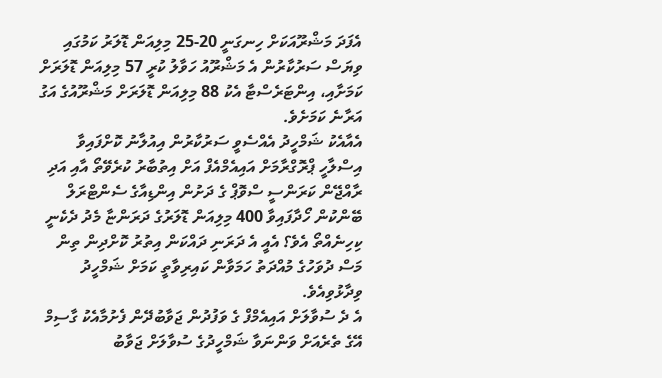އެފަދަ މަޝްރޫއަކަށް ހިނގަނީ 20-25 މިލިއަން ޑޮލަރު ކަމުގައި ވިޔަސް ސަރުކާރުން އެ މަޝްރޫއު ހަވާލު ކުރީ 57 މިލިއަން ޑޮލަރަށް ކަމަށާއި، އިންޓަރެސްޓާ އެކު 88 މިލިއަން ޑޮލަރަށް މަޝްރޫއުގެ އަގު އަރާނެ ކަމަށެވެ.
އެއާއެކު ޝަމްހީދު އެއްސެވީ ސަރުކާރުން އިއުލާނު ކޮށްފައިވާ އިސްލާހީ ޕްރޮގްރާމަށް އައިއެމްއެފް އަށް އިތުބާރު ކުރެވޭތޯ އާއި އަދި ރާއްޖޭން ކަރަންސީ ސްވޮޕް ގެ ދަށުން އިންޑިއާގެ ސެންޓްރަލް ބޭންކުން ހޯދާފައިވާ 400 މިލިއަން ޑޮލަރުގެ ދަރަންޏާ މެދު ދެކެނީ ކިހިނެއްތޯ އެވެ؟ އެއީ އެ ދަރަނި ދައްކަން އިތުރު ކޮށްދިން ތިން މަސް ދުވަހުގެ މުއްދަތު ހަމަވާން ކައިރިވާތީ ކަމަށް ޝަމްހީދު ވިދާޅުވިއެވެ.
އެ ދެ ސުވާލަށް އައިއެމްފް ގެ ވަފުދުން ޖަވާބުދޭން ފެށުމާއެކު ގާސިމް އޭގެ ތެރެއަށް ވަންނަވާ ޝަމްހީދުގެ ސުވާލަށް ޖަވާބު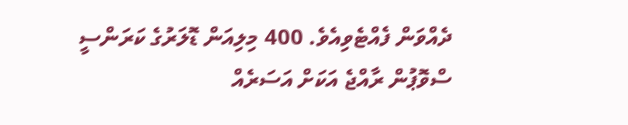ދެއްވަން ފެއްޓެވިއެވެ. 400 މިލިއަން ޑޮލަރުގެ ކަރަންސީ ސްވޮޕުން ރާއްޖެ އަކަށް އަސަރެއް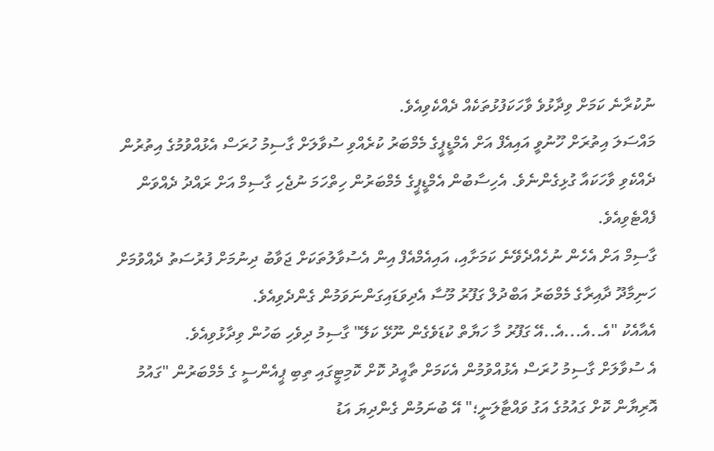ނުކުރާނެ ކަމަށް ވިދާޅުވެ ވާހަކަފުޅުތަކެއް ދެއްކެވިއެވެ.
މައްސަލަ އިތުރަށް ހޫނުވީ އައިއެފް އަށް އެމްޑީޕީގެ މެމްބަރު ކުރެއްވި ސުވާލަށް ގާސިމު ހުރަސް އެޅުއްވުމުގެ އިތުރުން ދެއްކެވި ވާހަކައާ ގުޅިގެންނެވެ. އެހިސާބުން އެމްޑީޕީގެ މެމްބަރުން ހިތްހަމަ ނުޖެހި ގާސިމް އަށް ރައްދު ދެއްވަން ފެއްޓެވިއެވެ.
ގާސިމް އަށް އެހެން ނުހެއްދެވޭނެ ކަމަށާއި، އައިއެމްއެފް އިން އެސުވާލުތަކަށް ޖަވާބު ދިނުމަށް ފުރުސަތު ދެއްވުމަށް ހަނިމާދޫ ދާއިރާގެ މެމްބަރު އަބްދުލް ގަފޫރު މޫސާ އެދިވަޑައިގަންނަވަމުން ގެންދެވިއެވެ.
އެއާއެކު "އެ..އެ...އެ..އޭ ގަފޫރު މާ ހަޔާތް ކުޑަވެގެން ނޫޅޭ ކަލޭ" ގާސިމު ދިވެހި ބަހުން ވިދާޅުވިއެވެ.
އެ ސުވާލަށް ގާސިމު ހުރަސް އެޅުއްވުމުން އެކަމަށް ތާއީދު ކޮށް ކޮމިޓީގައި ތިބި ޕީއެންސީ ގެ މެމްބަރުން "ގައުމު އޮރިޔާން ކޮށް ގައުމުގެ އަގު ވައްޓާލަނީ؛" އޭ ބުނަމުން ގެންދިޔަ އަޑު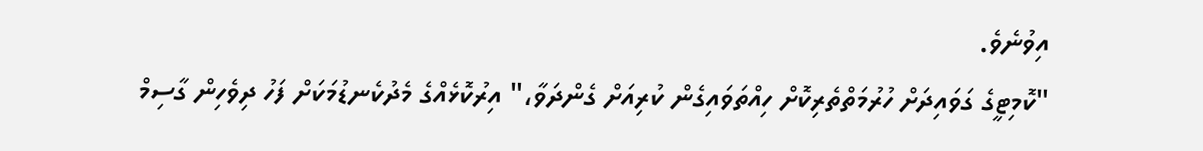އިވުނެވެ.
"ކޮމިޓީގެ ގަވައިދަށް ހުރުމަތްތެރިކޮށް ހިއްތަވައިގެން ކުރިއަށް ގެންދަވާ،" އިރުކޮޅެއްގެ މެދުކެނޑުމަކަށް ފަހު ދިވެހިން ގާސިމް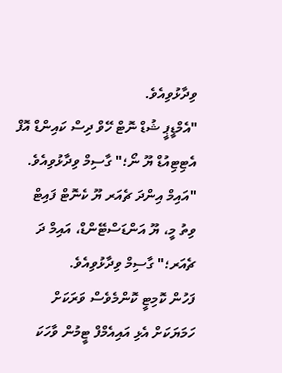ވިދާޅުވިއެވެ.
"އެމްޑީޕީ ޝުޑް ނޮޓް ހޭވް ދިސް ކައިންޑް އޮފް އެޓިޓިއުޑް ޔޫ ނޯ؛" ގާސިމް ވިދާޅުވިއެވެ.
"އައިމް އިންދަ ޗެއަރ ޔޫ ކެނޮޓް ފައިޓް ވިތު މީ، ޔޫ އަންޑަސްޓޭންޑް، އައިމް ދަ ޗެއަރ؛" ގާސިމް ވިދާޅުވިއެވެ.
ފަހުން ކޮމިޓީ ކޮންމެވެސް ވަރަކަށް ހަމަޔަކަށް އެޅި އައިއެމްފް ޓީމުން ވާހަކަ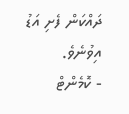ދައްކަން ފެށި އަޑު އިވުނެވެ.
- ކޮމެންޓް